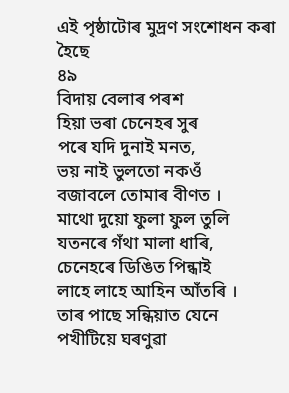এই পৃষ্ঠাটোৰ মুদ্ৰণ সংশোধন কৰা হৈছে
৪৯
বিদায় বেলাৰ পৰশ
হিয়া ভৰা চেনেহৰ সুৰ
পৰে যদি দুনাই মনত,
ভয় নাই ভুলতো নকওঁ
বজাবলে তোমাৰ বীণত ।
মাথো দুয়ো ফুলা ফুল তুলি
যতনৰে গঁথা মালা ধাৰি,
চেনেহৰে ডিঙিত পিন্ধাই
লাহে লাহে আহিন আঁতৰি ।
তাৰ পাছে সন্ধিয়াত যেনে
পখীটিয়ে ঘৰণুৱা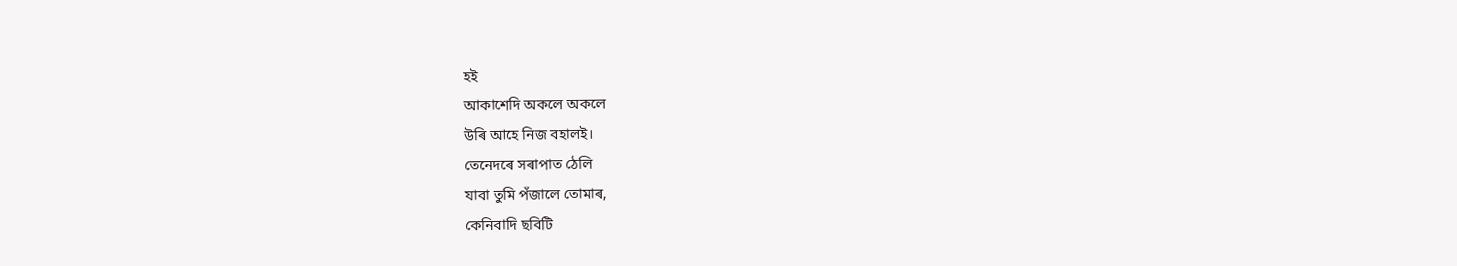হই
আকাশেদি অকলে অকলে
উৰি আহে নিজ বহালই।
তেনেদৰে সৰাপাত ঠেলি
যাবা তুমি পঁজালে তোমাৰ,
কেনিবাদি ছবিটি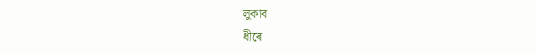লুকাব
ধীৰে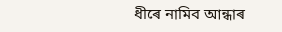ধীৰে নামিব আন্ধাৰ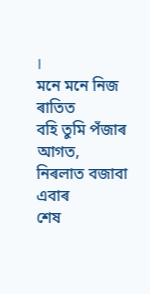।
মনে মনে নিজ ৰাতিত
বহি তুমি পঁজাৰ আগত,
নিৰলাত বজাবা এবাৰ
শেষ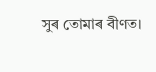সুৰ তোমাৰ বীণত।